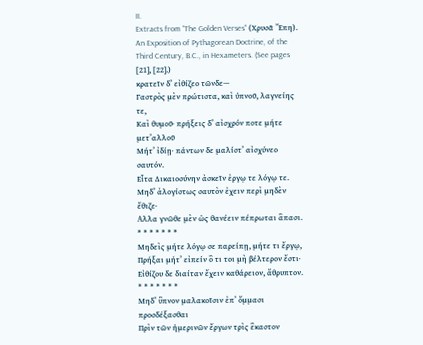II.
Extracts from “The Golden Verses” (Χρυσᾶ Ἔπη). An Exposition of Pythagorean Doctrine, of the Third Century, B.C., in Hexameters. (See pages [21], [22].)
κρατεῖν δ’ εἰθίζεο τῶνδε—
Γαστρὸς μὲν πρώτιστα, καὶ ὑπνοῦ, λαγνείης τε,
Καὶ θυμοῦ· πρήξεις δ’ αἰσχρόν ποτε μήτε μετ’αλλοῦ
Μήτ’ ἰδίῃ· πάντων δε μαλίστ’ αἰσχύνεο σαυτόν.
Εἶτα Δικαιοσύνην ἀσκεῖν ἐργῳ τε λόγῳ τε.
Μηδ’ ἀλογίστως σαυτὸν ἐχειν περὶ μηδὲν ἔθιζε·
Αλλα γνῶθε μὲν ὡς θανέειν πέπρωται ἃπασι.
* * * * * * *
Μηδεὶς μήτε λόγῳ σε παρείπῃ, μήτε τι ἔργῳ,
Πρήξαι μήτ’ εἰπείν ὃ τι τοι μὴ βέλτερον ἔστι·
Εἰθίζου δε διαίταν ἔχειν καθάρειον, ἄθρυπτον.
* * * * * * *
Μηδ’ ὓπνον μαλακοῖσιν ἐπ’ ὄμμασι προσδέξασθαι
Πρὶν τῶν ἡμερινῶν ἔργων τρὶς ἓκαστον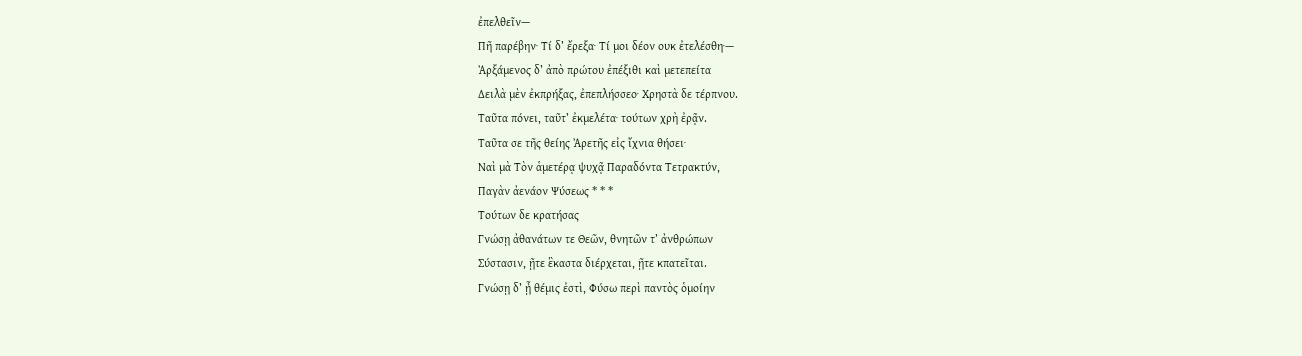ἐπελθεῖν—
Πῆ παρέβην· Τί δ’ ἔρεξα· Τί μοι δέον ουκ ἐτελέσθη·—
Ἀρξάμενος δ’ ἀπὸ πρώτου ἐπέξιθι καὶ μετεπείτα
Δειλὰ μὲν ἐκπρήξας, ἐπεπλήσσεο· Χρηστὰ δε τέρπνου.
Ταῦτα πόνει, ταῦτ’ ἐκμελέτα· τούτων χρὴ ἐρᾷν.
Ταῦτα σε τῆς θείης Ἀρετῆς εἰς ἴχνια θήσει·
Ναὶ μὰ Τὸν ἁμετέρᾳ ψυχᾷ Παραδόντα Τετρακτύν,
Παγὰν ἀενάον Ψύσεως * * *
Τούτων δε κρατήσας
Γνώσῃ ἀθανάτων τε Θεῶν, θνητῶν τ’ ἀνθρώπων
Σύστασιν, ῇτε ἓκαστα διέρχεται, ῇτε κπατεῖται.
Γνώσῃ δ’ ᾖ θέμις ἐστὶ, Φύσω περὶ παντὸς ὁμοίην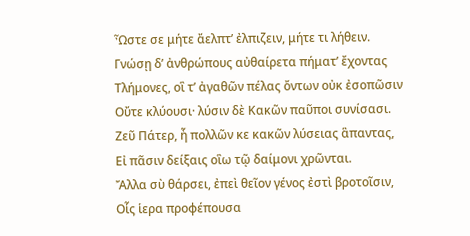Ὦστε σε μήτε ἄελπτ’ ἐλπιζειν, μήτε τι λήθειν.
Γνώσῃ δ’ ἀνθρώπους αὐθαίρετα πήματ’ ἔχοντας
Τλήμονες, οἳ τ’ ἀγαθῶν πέλας ὄντων οὐκ ἐσοπῶσιν
Οὔτε κλύουσι· λύσιν δὲ Κακῶν παῦποι συνίσασι.
Ζεῦ Πάτερ, ἦ πολλῶν κε κακῶν λύσειας ἃπαντας,
Εἰ πᾶσιν δείξαις οἳω τῷ δαίμονι χρῶνται.
Ἄλλα σὺ θάρσει, ἐπεὶ θεῖον γένος ἐστὶ βροτοῖσιν,
Οἷς ἱερα προφέπουσα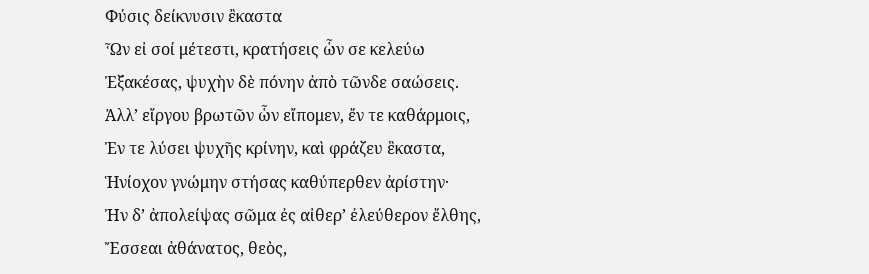Φύσις δείκνυσιν ἒκαστα
Ὧν εἰ σοί μέτεστι, κρατήσεις ὧν σε κελεύω
Ἐξακέσας, ψυχὴν δὲ πόνην ἀπὸ τῶνδε σαώσεις.
Ἀλλ’ εἴργου βρωτῶν ὧν εἴπομεν, ἔν τε καθάρμοις,
Ἐν τε λύσει ψυχῆς κρίνην, καὶ φράζευ ἓκαστα,
Ἡνίοχον γνώμην στήσας καθύπερθεν ἀρίστην·
Ἠν δ’ ἀπολείψας σῶμα ἐς αἰθερ’ ἐλεύθερον ἔλθης,
Ἔσσεαι ἀθάνατος, θεὸς,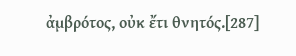ἀμβρότος, οὐκ ἔτι θνητός.[287]